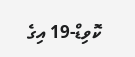ކޮވިޑް-19 އިގެ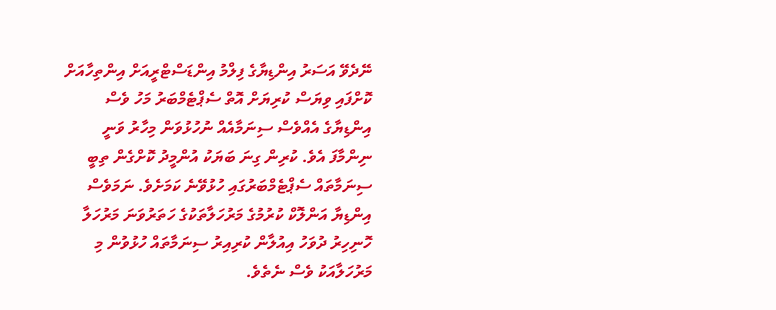ނޭދެވޭ އަސަރު އިންޑިޔާގެ ފިލްމު އިންޑަސްޓްރީއަށް އިންތިހާއަށް ކޮށްފައި ވިޔަސް ކުރިޔަށް އޮތް ސެޕްޓެމްބަރު މަހު ވެސް އިންޑިޔާގެ އެއްވެސް ސިނަމާއެއް ނުހުޅުވަން މިހާރު ވަނީ ނިންމާފަ އެވެ. ކުރިން ގިނަ ބަޔަކު އުންމީދު ކޮށްގެން ތިބީ ސިނަމާތައް ސެޕްޓެމްބަރުގައި ހުޅުވޭނެ ކަމަށެވެ. ނަމަވެސް އިންޑިޔާ އަންލޮކް ކުރުމުގެ މަރުހަލާތަކުގެ ހަތަރުވަނަ މަރުހަލާ ހޮނިހިރު ދުވަހު އިއުލާން ކުރިއިރު ސިނަމާތައް ހުޅުވުން މި މަރުހަލާއަކު ވެސް ނެތެވެ.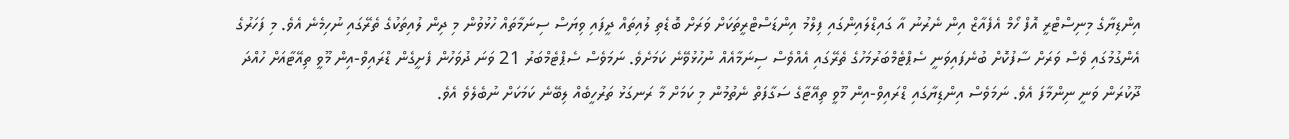އިންޑިޔާގެ މިނިސްޓްރީ އޮފް ހޯމް އެފެއާޒް އިން ނެރުނު އާ ގައިޑްލައިންގައި ފިލްމު އިންޑަސްޓްރީތަކަށް ވަރަށް ބޮޑެތި ލުއިތައް ދީފައި ވިޔަސް ސިނަމާތައް ހުޅުވުން މި ދިން ލުއިތަކުގެ ތެރޭގައި ނުހިމެނެ އެވެ. މި ފަހަރުގެ އެންގުމުގައި ވެސް ވަރަށް ސާފުކޮށް ބުނެފައިވަނީ ސެޕްޓެމްބަރުމަހުގެ ތެރޭގައި އެއްވެސް ސިނަމާއެއް ނުހުޅުވޭނެ ކަމަށެވެ. ނަމަވެސް ސެޕްޓެމްބަރު 21 ވަނަ ދުވަހުން ފެށީގެން ޑްރައިވް-އިން މޫވީ ތިއޭޓާއަށް ހުއްދަ ދޫކުރަން ވަނީ ނިންމާފަ އެވެ. ނަމަވެސް އިންޑިޔާގައި ޑްރައިވް-އިން މޫވީ ތިއޭޓާގެ ސަގާފަތް ނެތުމުން މި ކަމަށް މާ ރަނގަޅު ތަރުހީބެއް ލިބޭނެ ކަމަކަށް ނުބެލެވެ އެވެ.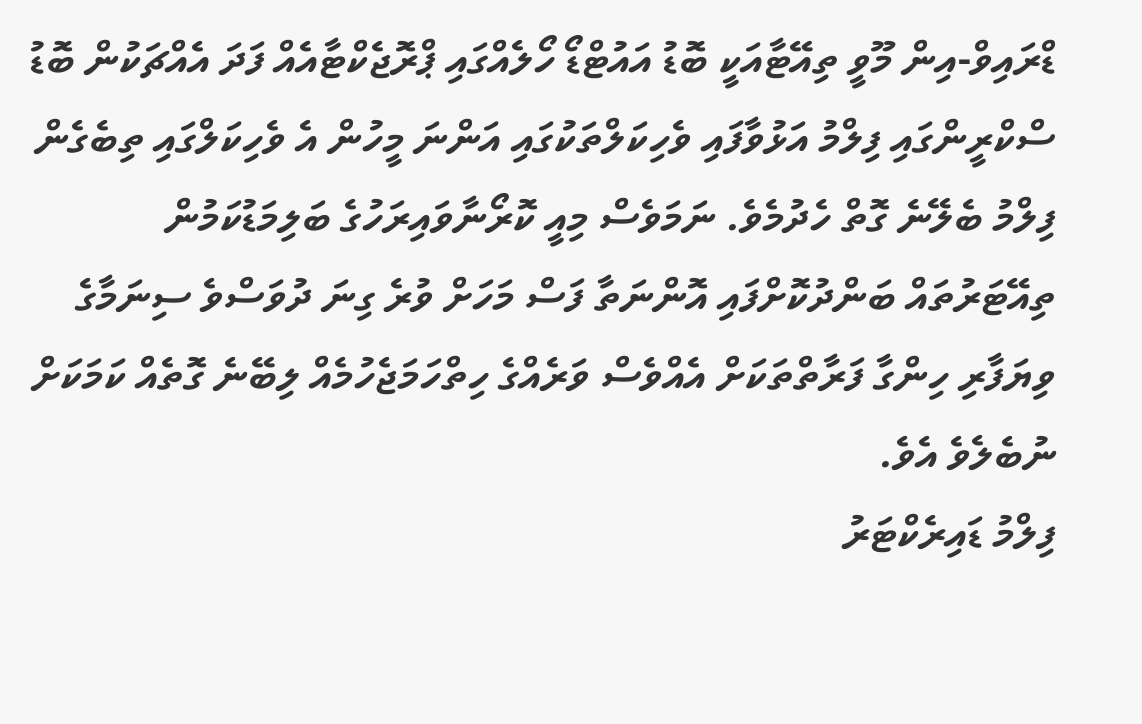ޑްރައިވް-އިން މޫވީ ތިއޭޓާއަކީ ބޮޑު އައުޓްޑޯ ހޯލެއްގައި ޕްރޮޖެކްޓާއެއް ފަދަ އެއްޗަކުން ބޮޑު ސްކްރީންގައި ފިލްމު އަޅުވާފައި ވެހިކަލްތަކުގައި އަންނަ މީހުން އެ ވެހިކަލްގައި ތިބެގެން ފިލްމު ބެލޭނެ ގޮތް ހެދުމެވެ. ނަމަވެސް މިއީ ކޮރޯނާވައިރަހުގެ ބަލިމަޑުކަމުން ތިއޭޓަރުތައް ބަންދުކޮށްފައި އޮންނަތާ ފަސް މަހަށް ވުރެ ގިނަ ދުވަސްވެ ސިނަމާގެ ވިޔަފާރި ހިންގާ ފަރާތްތަކަށް އެއްވެސް ވަރެއްގެ ހިތްހަމަޖެހުމެއް ލިބޭނެ ގޮތެއް ކަމަކަށް ނުބެލެވެ އެވެ.
ފިލްމު ޑައިރެކްޓަރު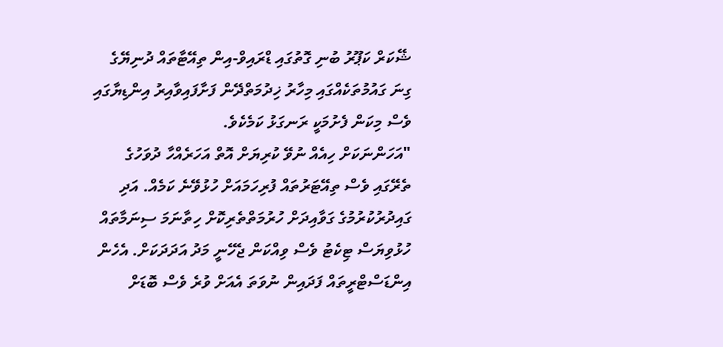ޝޭކަރް ކަޕޫރު ބުނި ގޮތުގައި ޑްރައިވް-އިން ތިއޭޓާތައް ދުނިޔޭގެ ގިނަ ގައުމުތަކެއްގައި މިހާރު ޚިދުމަތްދޭން ފަށާފައިވާއިރު އިންޑިޔާގައި ވެސް މިކަން ފެށުމަކީ ރަނގަޅު ކަމެކެވެ.
"އަހަންނަކަށް ހިއެއް ނުވޭ ކުރިޔަށް އޮތް އަހަރެއްހާ ދުވަހުގެ ތެރޭގައި ވެސް ތިއޭޓަރުތައް ފުރިހަމައަށް ހުޅުވޭނެ ކަމެއް. އަދި ގައިދުރުކުރުމުގެ ގަވާއިދަށް ހުރުމަތްތެރިކޮށް ހިތާނަމަ ސިނަމާތައް ހުޅުވިޔަސް ޓިކެޓު ވެސް ވިއްކަން ޖެހޭނީ މަދު އަދަދަކަށް. އެހެން އިންޑަސްޓްރީތައް ފަދައިން ނުވަތަ އެއަށް ވުރެ ވެސް ބޮޑަށް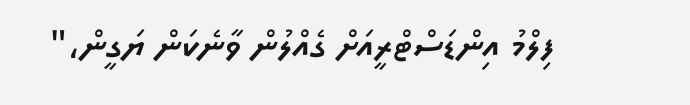ފިލްމު އިންޑަސްޓްރީއަށް ގެއްލުން ވާނެކަން ޔަގީން،"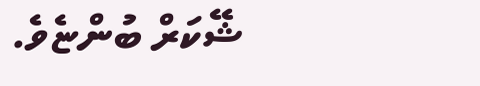ޝޭކަރް ބުންޏެވެ.